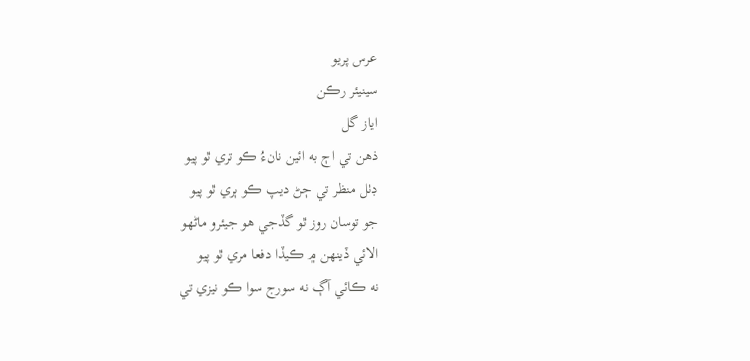عرس پريو
سينيئر رڪن
اياز گل
ذهن تي اڄ به ائين نانءُ ڪو تري ٿو پيو
ڊٺل منظر تي ڄڻ ديپ ڪو ٻري ٿو پيو
جو توسان روز ٿو گڏجي هو جيئرو ماڻهو
الائي ڏينهن ۾ ڪيڏا دفعا مري ٿو پيو
نه ڪائي آڳ نه سورج سوا ڪو نيزي تي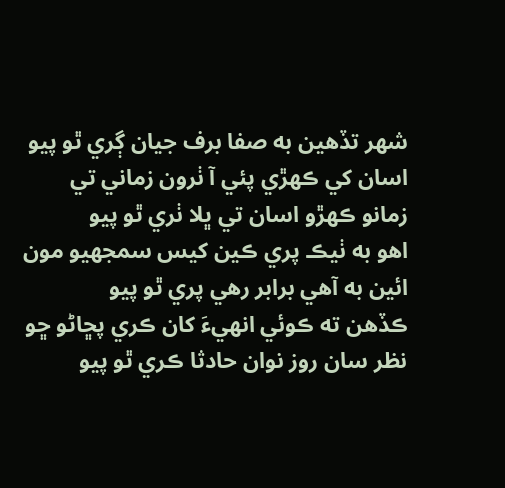شهر تڏهين به صفا برف جيان ڳري ٿو پيو
اسان کي ڪهڙي پئي آ ٺرون زماني تي
زمانو ڪهڙو اسان تي ڀلا ٺري ٿو پيو
اهو به ٺيڪ پري ڪين کيس سمجهيو مون
ائين به آهي برابر رهي پري ٿو پيو
ڪڏهن ته ڪوئي انهيءَ کان ڪري پڇاڻو ڇو
نظر سان روز نوان حادثا ڪري ٿو پيو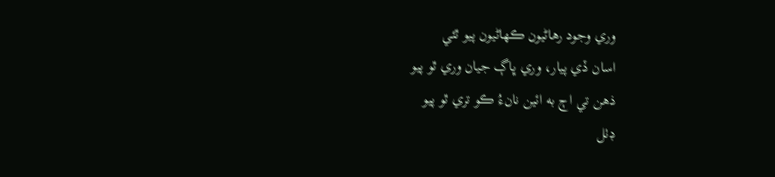وري وجود رهاڻيون ڪهاڻيون پيو ٿئي
اسان ڏي پيار، وري ڀاڳ جيان وري ٿو پيو
ذهن تي اڄ به ائين نانءُ ڪو تري ٿو پيو
ڊٺل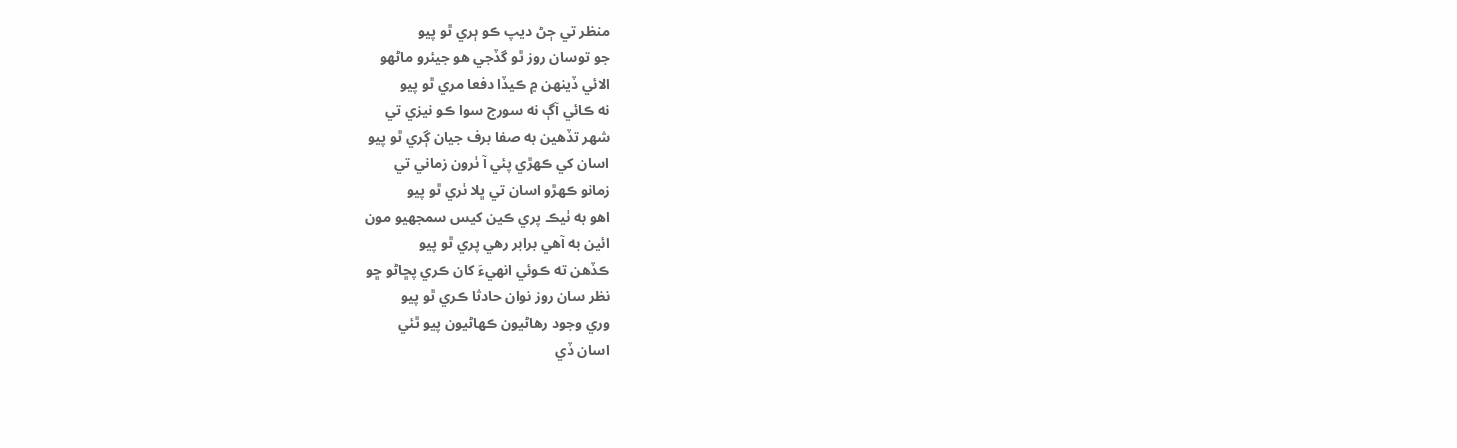منظر تي ڄڻ ديپ ڪو ٻري ٿو پيو
جو توسان روز ٿو گڏجي هو جيئرو ماڻهو
الائي ڏينهن ۾ ڪيڏا دفعا مري ٿو پيو
نه ڪائي آڳ نه سورج سوا ڪو نيزي تي
شهر تڏهين به صفا برف جيان ڳري ٿو پيو
اسان کي ڪهڙي پئي آ ٺرون زماني تي
زمانو ڪهڙو اسان تي ڀلا ٺري ٿو پيو
اهو به ٺيڪ پري ڪين کيس سمجهيو مون
ائين به آهي برابر رهي پري ٿو پيو
ڪڏهن ته ڪوئي انهيءَ کان ڪري پڇاڻو ڇو
نظر سان روز نوان حادثا ڪري ٿو پيو
وري وجود رهاڻيون ڪهاڻيون پيو ٿئي
اسان ڏي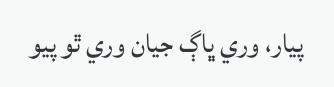پيار، وري ڀاڳ جيان وري ٿو پيو